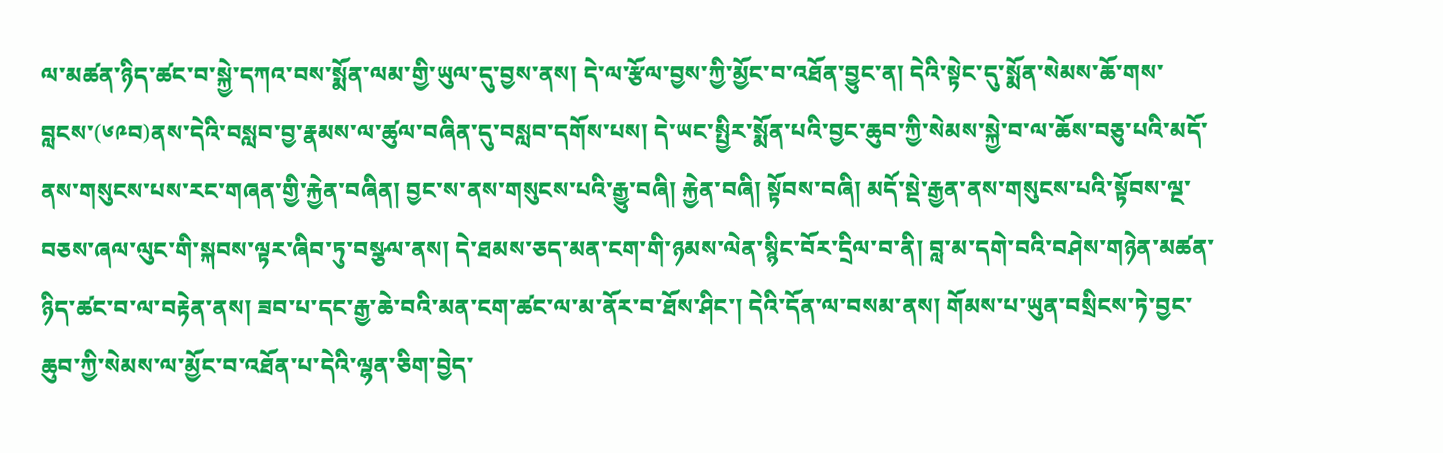ལ་མཚན་ཉིད་ཚང་བ་སྐྱེ་དཀའ་བས་སྨོན་ལམ་གྱི་ཡུལ་དུ་བྱས་ནས། དེ་ལ་རྩོལ་བྱས་ཀྱི་མྱོང་བ་འཐོན་བྱུང་ན། དེའི་སྟེང་དུ་སྨོན་སེམས་ཆོ་གས་བླངས་(༦༩བ)ནས་དེའི་བསླབ་བྱ་རྣམས་ལ་ཚུལ་བཞིན་དུ་བསླབ་དགོས་པས། དེ་ཡང་སྤྱིར་སྨོན་པའི་བྱང་ཆུབ་ཀྱི་སེམས་སྐྱེ་བ་ལ་ཆོས་བཅུ་པའི་མདོ་ནས་གསུངས་པས་རང་གཞན་གྱི་རྐྱེན་བཞིན། བྱང་ས་ནས་གསུངས་པའི་རྒྱུ་བཞི། རྐྱེན་བཞི། སྟོབས་བཞི། མདོ་སྡེ་རྒྱན་ནས་གསུངས་པའི་སྟོབས་ལྔ་བཅས་ཞལ་ལུང་གི་སྐབས་ལྟར་ཞིབ་ཏུ་བསྩལ་ནས། དེ་ཐམས་ཅད་མན་ངག་གི་ཉམས་ལེན་སྙིང་བོར་དྲིལ་བ་ནི། བླ་མ་དགེ་བའི་བཤེས་གཉེན་མཚན་ཉིད་ཚང་བ་ལ་བརྟེན་ནས། ཟབ་པ་དང་རྒྱ་ཆེ་བའི་མན་ངག་ཚང་ལ་མ་ནོར་བ་ཐོས་ཤིང་། དེའི་དོན་ལ་བསམ་ནས། གོམས་པ་ཡུན་བསྲིངས་ཏེ་བྱང་ཆུབ་ཀྱི་སེམས་ལ་མྱོང་བ་འཐོན་པ་དེའི་ལྷན་ཅིག་བྱེད་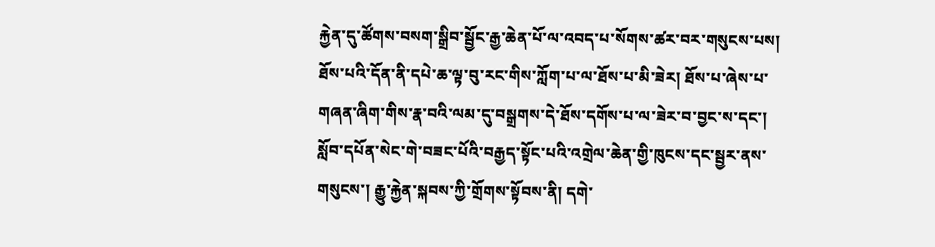རྐྱེན་དུ་ཚོགས་བསག་སྒྲིབ་སྦྱོང་རྒྱ་ཆེན་པོ་ལ་འབད་པ་སོགས་ཚར་བར་གསུངས་པས། ཐོས་པའི་དོན་ནི་དཔེ་ཆ་ལྟ་བུ་རང་གིས་ཀློག་པ་ལ་ཐོས་པ་མི་ཟེར། ཐོས་པ་ཞེས་པ་གཞན་ཞིག་གིས་རྣ་བའི་ལམ་དུ་བསྒྲགས་དེ་ཐོས་དགོས་པ་ལ་ཟེར་བ་བྱང་ས་དང་། སློབ་དཔོན་སེང་གེ་བཟང་པོའི་བརྒྱད་སྟོང་པའི་འགྲེལ་ཆེན་གྱི་ཁུངས་དང་སྦྱར་ནས་གསུངས་། རྒྱུ་རྐྱེན་སྐབས་ཀྱི་གྲོགས་སྟོབས་ནི། དགེ་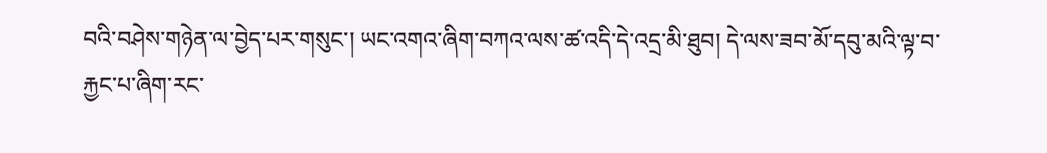བའི་བཤེས་གཉེན་ལ་བྱེད་པར་གསུང་། ཡང་འགའ་ཞིག་བཀའ་ལས་ཚ་འདི་དེ་འདྲ་མི་ཐུབ། དེ་ལས་ཟབ་མོ་དབུ་མའི་ལྟ་བ་རྐྱང་པ་ཞིག་རང་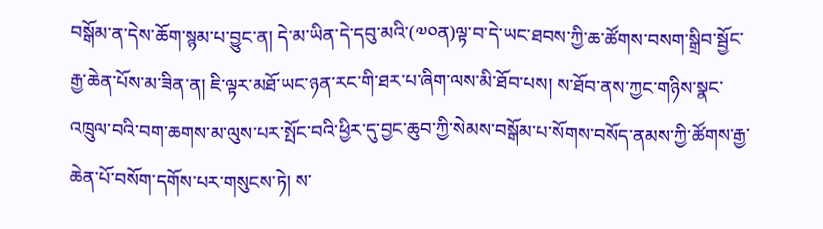བསྒོམ་ན་དེས་ཆོག་སྙམ་པ་བྱུང་ན། དེ་མ་ཡིན་དེ་དབུ་མའི་(༧༠ན)ལྟ་བ་དེ་ཡང་ཐབས་ཀྱི་ཆ་ཚོགས་བསག་སྒྲིབ་སྦྱོང་རྒྱ་ཆེན་པོས་མ་ཟིན་ན། ཇི་ལྟར་མཐོ་ཡང་ཉན་རང་གི་ཐར་པ་ཞིག་ལས་མི་ཐོབ་པས། ས་ཐོབ་ནས་ཀྱང་གཉིས་སྣང་འཁྲུལ་བའི་བག་ཆགས་མ་ལུས་པར་སྤོང་བའི་ཕྱིར་དུ་བྱང་ཆུབ་ཀྱི་སེམས་བསྒོམ་པ་སོགས་བསོད་ནམས་ཀྱི་ཚོགས་རྒྱ་ཆེན་པོ་བསོག་དགོས་པར་གསུངས་ཏེ། ས་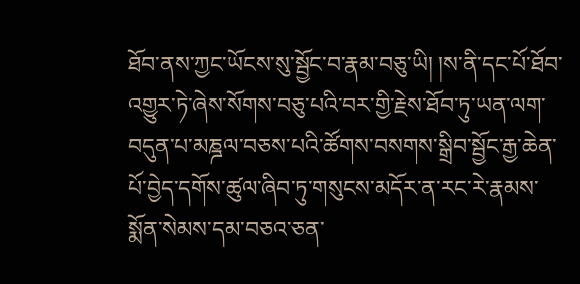ཐོབ་ནས་ཀྱང་ཡོངས་སུ་སྦྱོང་བ་རྣམ་བཅུ་ཡི། །ས་ནི་དང་པོ་ཐོབ་འགྱུར་ཏེ་ཞེས་སོགས་བཅུ་པའི་བར་གྱི་རྗེས་ཐོབ་ཏུ་ཡན་ལག་བདུན་པ་མཎྜལ་བཅས་པའི་ཚོགས་བསགས་སྒྲིབ་སྦྱོང་རྒྱ་ཆེན་པོ་བྱེད་དགོས་ཚུལ་ཞིབ་ཏུ་གསུངས་མདོར་ན་རང་རེ་རྣམས་སྨོན་སེམས་དམ་བཅའ་ཅན་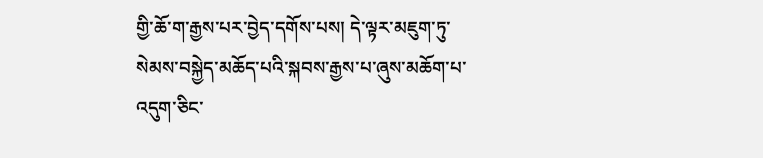གྱི་ཆོ་ག་རྒྱས་པར་བྱེད་དགོས་པས། དེ་ལྟར་མཇུག་ཏུ་སེམས་བསྐྱེད་མཆོད་པའི་སྐབས་རྒྱས་པ་ཞུས་མཆོག་པ་འདུག་ཅིང་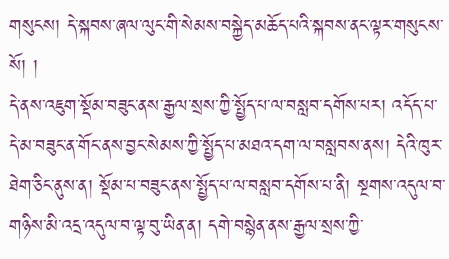གསུངས། དེ་སྐབས་ཞལ་ལུང་གི་སེམས་བསྐྱེད་མཆོད་པའི་སྐབས་ནང་ལྟར་གསུངས་སོ། །
དེ་ནས་འཇུག་སྡོམ་བཟུང་ནས་རྒྱལ་སྲས་ཀྱི་སྤྱོད་པ་ལ་བསླབ་དགོས་པར། འདོད་པ་དེ་མ་བཟུང་ན་གོང་ནས་བྱང་སེམས་ཀྱི་སྤྱོད་པ་མཐའ་དག་ལ་བསླབས་ནས། དེའི་ཁུར་ཐེག་ཅིང་ནུས་ན། སྡོམ་པ་བཟུང་ནས་སྤྱོད་པ་ལ་བསླབ་དགོས་པ་ནི། སྔགས་འདུལ་བ་གཉིས་མི་འདྲ་འདུལ་བ་ལྟ་བུ་ཡིན་ན། དགེ་བསྙེན་ནས་རྒྱལ་སྲས་ཀྱི་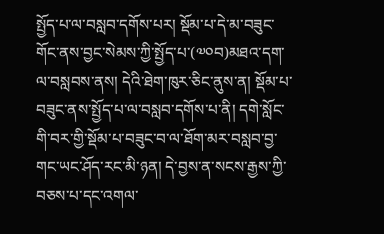སྤྱོད་པ་ལ་བསླབ་དགོས་པར། སྡོམ་པ་དེ་མ་བཟུང་གོང་ནས་བྱང་སེམས་ཀྱི་སྤྱོད་པ་(༧༠བ)མཐའ་དག་ལ་བསླབས་ནས། དེའི་ཐེག་ཁུར་ཅིང་ནུས་ན། སྡོམ་པ་བཟུང་ནས་སྤྱོད་པ་ལ་བསླབ་དགོས་པ་ནི། དགེ་སློང་གི་བར་གྱི་སྡོམ་པ་བཟུང་བ་ལ་ཐོག་མར་བསླབ་བྱ་གང་ཡང་ཤོད་རང་མི་ཉན། དེ་བྱས་ན་སངས་རྒྱས་ཀྱི་བཅས་པ་དང་འགལ་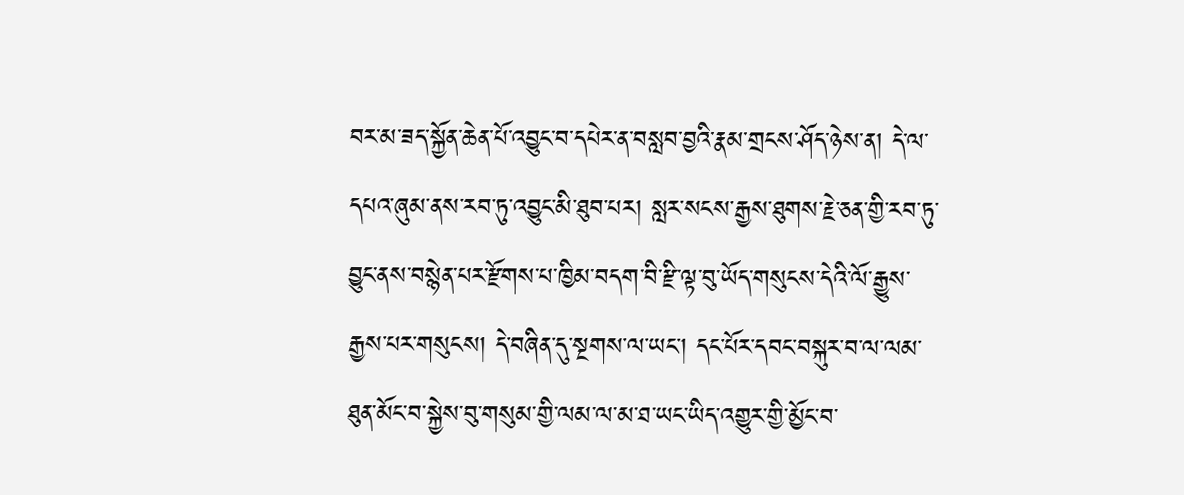བར་མ་ཟད་སྐྱོན་ཆེན་པོ་འབྱུང་བ་དཔེར་ན་བསླབ་བྱའི་རྣམ་གྲངས་ཤོད་ཉེས་ན། དེ་ལ་དཔའ་ཞུམ་ནས་རབ་ཏུ་འབྱུང་མི་ཐུབ་པར། སླར་སངས་རྒྱས་ཐུགས་རྗེ་ཅན་གྱི་རབ་ཏུ་བྱུང་ནས་བསྙེན་པར་རྫོགས་པ་ཁྱིམ་བདག་བི་རྫི་ལྟ་བུ་ཡོད་གསུངས་དེའི་ལོ་རྒྱུས་རྒྱས་པར་གསུངས། དེ་བཞིན་དུ་སྔགས་ལ་ཡང་། དང་པོར་དབང་བསྐུར་བ་ལ་ལམ་ཐུན་མོང་བ་སྐྱེས་བུ་གསུམ་གྱི་ལམ་ལ་མ་ཐ་ཡང་ཡིད་འགྱུར་གྱི་མྱོང་བ་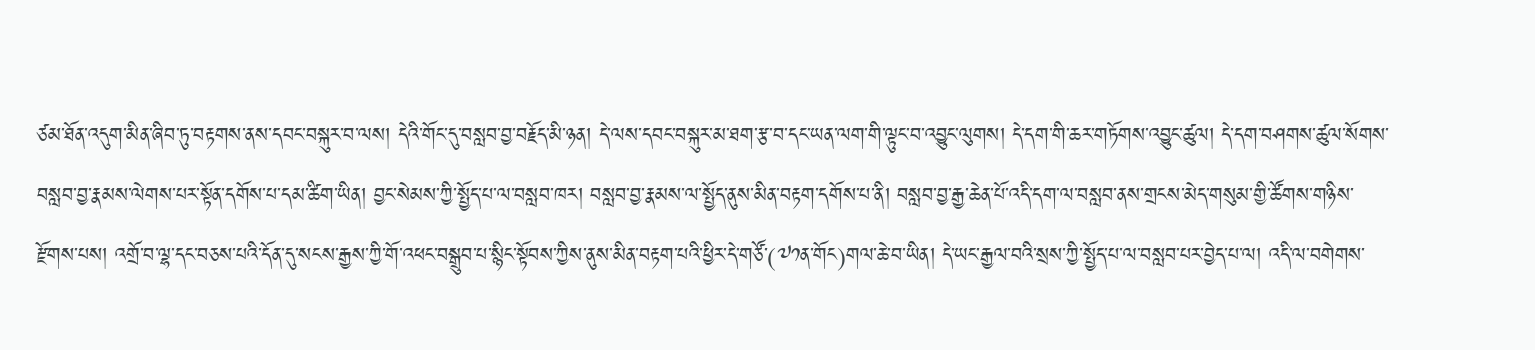ཙམ་ཐོན་འདུག་མིན་ཞིབ་ཏུ་བརྟགས་ནས་དབང་བསྐུར་བ་ལས། དེའི་གོང་དུ་བསླབ་བྱ་བརྗོད་མི་ཉན། དེ་ལས་དབང་བསྐུར་མ་ཐག་རྩ་བ་དང་ཡན་ལག་གི་ལྟུང་བ་འབྱུང་ལུགས། དེ་དག་གི་ཆར་གཏོགས་འབྱུང་ཚུལ། དེ་དག་བཤགས་ཚུལ་སོགས་བསླབ་བྱ་རྣམས་ལེགས་པར་སྟོན་དགོས་པ་དམ་ཚིག་ཡིན། བྱང་སེམས་ཀྱི་སྤྱོད་པ་ལ་བསླབ་ཁར། བསླབ་བྱ་རྣམས་ལ་སྤྱོད་ནུས་མིན་བརྟག་དགོས་པ་ནི། བསླབ་བྱ་རྒྱ་ཆེན་པོ་འདི་དག་ལ་བསླབ་ནས་གྲངས་མེད་གསུམ་གྱི་ཚོགས་གཉིས་རྫོགས་པས། འགྲོ་བ་ལྷ་དང་བཅས་པའི་དོན་དུ་སངས་རྒྱས་ཀྱི་གོ་འཕང་བསྒྲུབ་པ་སྙིང་སྟོབས་ཀྱིས་ནུས་མིན་བརྟག་པའི་ཕྱིར་དེ་གཙོ་(༧༡ན་གོང)གལ་ཆེ་བ་ཡིན། དེ་ཡང་རྒྱལ་བའི་སྲས་ཀྱི་སྤྱོད་པ་ལ་བསླབ་པར་བྱེད་པ་ལ། འདི་ལ་བགེགས་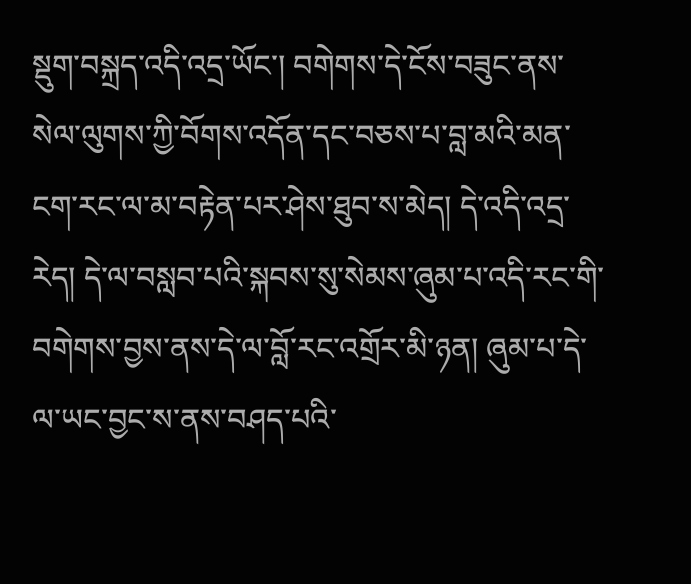སྡུག་བསྐྲད་འདི་འདྲ་ཡོང་། བགེགས་དེ་ངོས་བཟུང་ནས་སེལ་ལུགས་ཀྱི་བོགས་འདོན་དང་བཅས་པ་བླ་མའི་མན་ངག་རང་ལ་མ་བརྟེན་པར་ཤེས་ཐུབ་ས་མེད། དེ་འདི་འདྲ་རེད། དེ་ལ་བསླབ་པའི་སྐབས་སུ་སེམས་ཞུམ་པ་འདི་རང་གི་བགེགས་བྱས་ནས་དེ་ལ་བློ་རང་འགྲོར་མི་ཉན། ཞུམ་པ་དེ་ལ་ཡང་བྱང་ས་ནས་བཤད་པའི་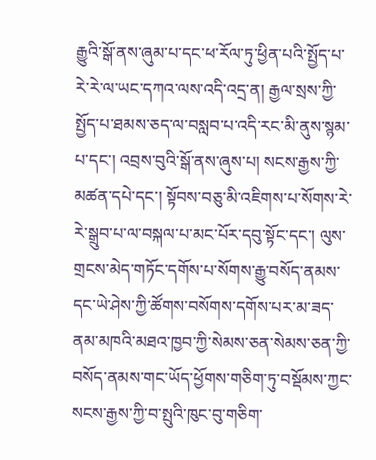རྒྱུའི་སྒོ་ནས་ཞུམ་པ་དང་ཕ་རོལ་ཏུ་ཕྱིན་པའི་སྤྱོད་པ་རེ་རེ་ལ་ཡང་དཀའ་ལས་འདི་འདྲ་ན། རྒྱལ་སྲས་ཀྱི་སྤྱོད་པ་ཐམས་ཅད་ལ་བསླབ་པ་འདི་རང་མི་ནུས་སྙམ་པ་དང་། འབྲས་བུའི་སྒོ་ནས་ཞུས་པ། སངས་རྒྱས་ཀྱི་མཚན་དཔེ་དང་། སྟོབས་བཅུ་མི་འཇིགས་པ་སོགས་རེ་རེ་སྒྲུབ་པ་ལ་བསྐལ་པ་མང་པོར་དབུ་སྟོང་དང་། ལུས་གྲངས་མེད་གཏོང་དགོས་པ་སོགས་རྒྱུ་བསོད་ནམས་དང་ཡེ་ཤེས་ཀྱི་ཚོགས་བསོགས་དགོས་པར་མ་ཟད་ནམ་མཁའི་མཐའ་ཁྱབ་ཀྱི་སེམས་ཅན་སེམས་ཅན་ཀྱི་བསོད་ནམས་གང་ཡོད་ཕྱོགས་གཅིག་ཏུ་བསྡོམས་ཀྱང་སངས་རྒྱས་ཀྱི་བ་སྤུའི་ཁུང་བུ་གཅིག་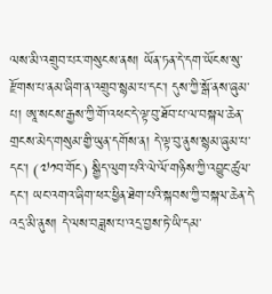ལས་མི་འགྲུབ་པར་གསུངས་ནས། ཡོན་ཏན་དེ་དག་ཡོངས་སུ་རྫོགས་པ་ནམ་ཞིག་ན་འགྲུབ་སྙམ་པ་དང་། དུས་ཀྱི་སྒོ་ནས་ཞུམ་པ། ཨཱ་སངས་རྒྱས་ཀྱི་གོ་འཕང་དེ་ལྟ་བུ་ཐོབ་པ་ལ་བསྐལ་ཆེན་གྲངས་མེད་གསུམ་གྱི་ཡུན་དགོས་ན། དེ་ལྟ་བུ་ནུས་སྙམ་ཞུམ་པ་དང་། (༧༡བ་གོང) སྒྱིད་ལུག་པའི་ལེ་ལོ་གཉིས་ཀྱི་འབྱུང་ཚུལ་དང་། ཡང་འགའ་ཞིག་ཕར་ཕྱིན་ཐེག་པའི་སྐབས་ཀྱི་བསྐལ་ཆེན་དེ་འདྲ་མི་ནུས། དེ་ལས་བཟླས་པ་འདྲ་བྱས་ཏེ་ཡི་དམ་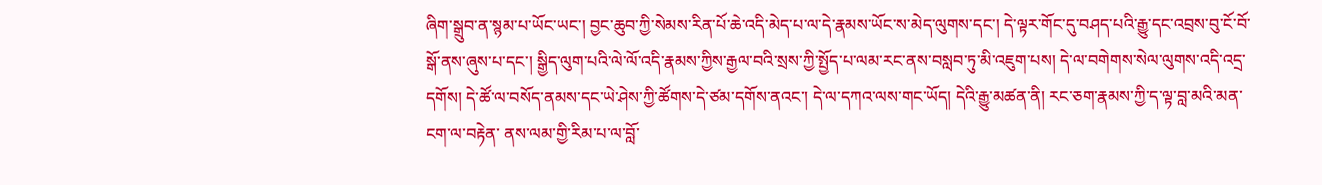ཞིག་སྒྲུབ་ན་སྙམ་པ་ཡོང་ཡང་། བྱང་ཆུབ་ཀྱི་སེམས་རིན་པོ་ཆེ་འདི་མེད་པ་ལ་དེ་རྣམས་ཡོང་ས་མེད་ལུགས་དང་། དེ་ལྟར་གོང་དུ་བཤད་པའི་རྒྱུ་དང་འབྲས་བུ་ངོ་བོ་སྒོ་ནས་ཞུས་པ་དང་། སྒྱིད་ལུག་པའི་ལེ་ལོ་འདི་རྣམས་ཀྱིས་རྒྱལ་བའི་སྲས་ཀྱི་སྤྱོད་པ་ལམ་རང་ནས་བསླབ་ཏུ་མི་འཇུག་པས། དེ་ལ་བགེགས་སེལ་ལུགས་འདི་འདྲ་དགོས། དེ་ཚོ་ལ་བསོད་ནམས་དང་ཡེ་ཤེས་ཀྱི་ཚོགས་དེ་ཙམ་དགོས་ནའང་། དེ་ལ་དཀའ་ལས་གང་ཡོད། དེའི་རྒྱུ་མཚན་ནི། རང་ཅག་རྣམས་ཀྱི་ད་ལྟ་བླ་མའི་མན་ངག་ལ་བརྟེན་ ནས་ལམ་གྱི་རིམ་པ་ལ་བློ་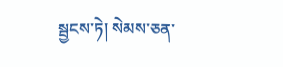སྦྱངས་ཏེ། སེམས་ཅན་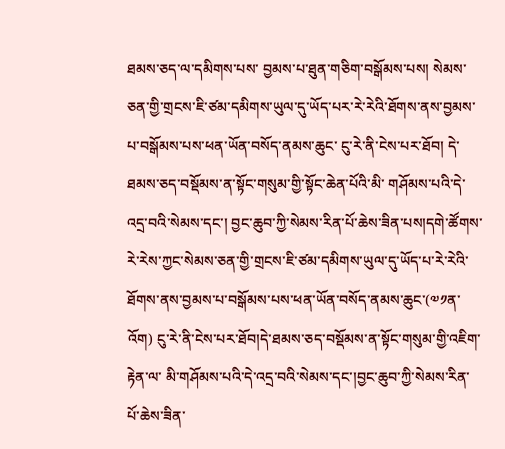ཐམས་ཅད་ལ་དམིགས་པས་ བྱམས་པ་ཐུན་གཅིག་བསྒོམས་པས། སེམས་ཅན་གྱི་གྲངས་ཇི་ཙམ་དམིགས་ཡུལ་དུ་ཡོད་པར་རེ་རེའི་ཐོགས་ནས་བྱམས་པ་བསྒོམས་པས་ཕན་ཡོན་བསོད་ནམས་ཆུང་ ངུ་རེ་ནི་ངེས་པར་ཐོབ། དེ་ཐམས་ཅད་བསྡོམས་ན་སྟོང་གསུམ་གྱི་སྟོང་ཆེན་པོའི་མི་ གཤོམས་པའི་དེ་འདྲ་བའི་སེམས་དང་། བྱང་ཆུབ་ཀྱི་སེམས་རིན་པོ་ཆེས་ཟིན་པས།དགེ་ཚོགས་རེ་རེས་ཀྱང་སེམས་ཅན་གྱི་གྲངས་ཇི་ཙམ་དམིགས་ཡུལ་དུ་ཡོད་པ་རེ་རེའི་ཐོགས་ནས་བྱམས་པ་བསྒོམས་པས་ཕན་ཡོན་བསོད་ནམས་ཆུང་(༧༡ན་འོག) ངུ་རེ་ནི་ངེས་པར་ཐོབ།དེ་ཐམས་ཅད་བསྡོམས་ན་སྟོང་གསུམ་གྱི་འཇིག་རྟེན་ལ་ མི་གཤོམས་པའི་དེ་འདྲ་བའི་སེམས་དང་།བྱང་ཆུབ་ཀྱི་སེམས་རིན་པོ་ཆེས་ཟིན་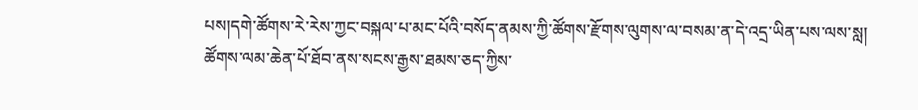པས།དགེ་ཚོགས་རེ་རེས་ཀྱང་བསྐལ་པ་མང་པོའི་བསོད་ནམས་ཀྱི་ཚོགས་རྫོགས་ལུགས་ལ་བསམ་ན་དེ་འདྲ་ཡིན་པས་ལས་སླ། ཚོགས་ལམ་ཆེན་པོ་ཐོབ་ནས་སངས་རྒྱས་ཐམས་ཅད་ཀྱིས་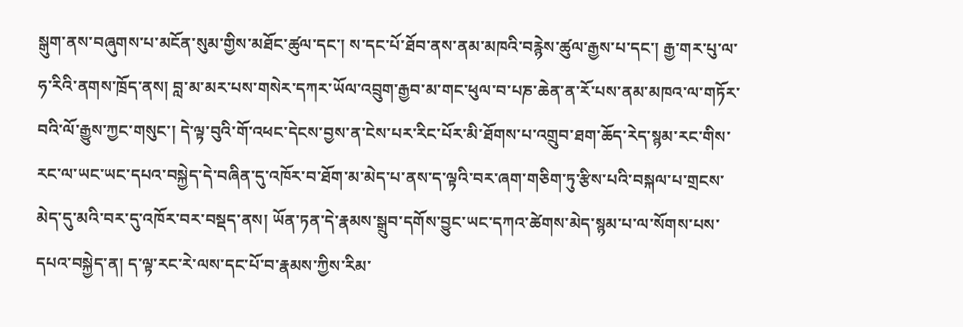སྒུག་ནས་བཞུགས་པ་མངོན་སུམ་གྱིས་མཐོང་ཚུལ་དང་། ས་དང་པོ་ཐོབ་ནས་ནམ་མཁའི་བརྙེས་ཚུལ་རྒྱས་པ་དང་། རྒྱ་གར་པུ་ལ་ཧ་རིའི་ནགས་ཁྲོད་ནས། བླ་མ་མར་པས་གསེར་དཀར་ཡོལ་འབྲུག་རྒྱབ་མ་གང་ཕུལ་བ་པཎ་ཆེན་ན་རོ་པས་ནམ་མཁའ་ལ་གཏོར་བའི་ལོ་རྒྱུས་ཀྱང་གསུང་། དེ་ལྟ་བུའི་གོ་འཕང་དེངས་བྱས་ན་ངེས་པར་རིང་པོར་མི་ཐོགས་པ་འགྲུབ་ཐག་ཆོད་རེད་སྙམ་རང་གིས་རང་ལ་ཡང་ཡང་དཔའ་བསྐྱེད་དེ་བཞིན་དུ་འཁོར་བ་ཐོག་མ་མེད་པ་ནས་ད་ལྟའི་བར་ཞག་གཅིག་ཏུ་རྩིས་པའི་བསྐལ་པ་གྲངས་མེད་དུ་མའི་བར་དུ་འཁོར་བར་བསྡད་ནས། ཡོན་ཏན་དེ་རྣམས་སྒྲུབ་དགོས་བྱུང་ཡང་དཀའ་ཚེགས་མེད་སྙམ་པ་ལ་སོགས་པས་དཔའ་བསྐྱེད་ན། ད་ལྟ་རང་རེ་ལས་དང་པོ་བ་རྣམས་ཀྱིས་རིམ་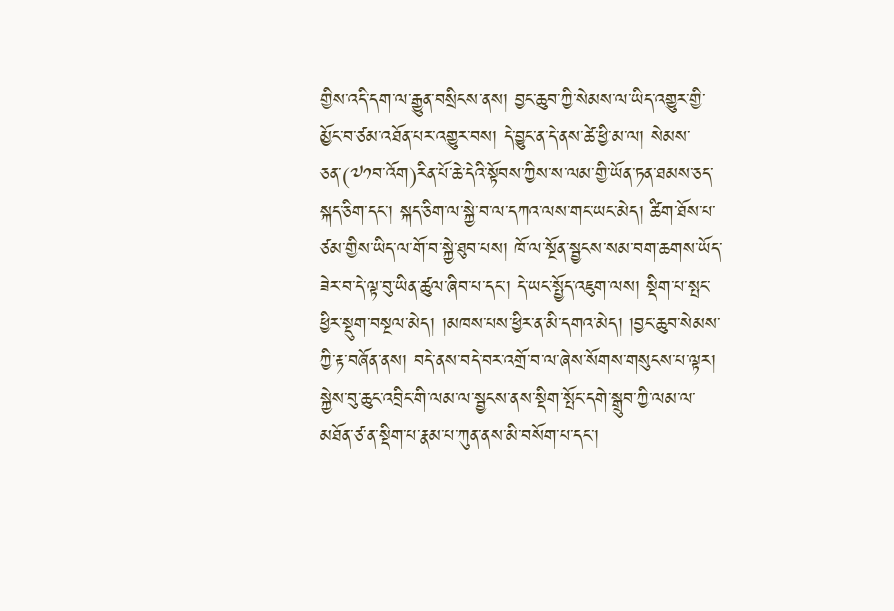གྱིས་འདི་དག་ལ་རྒྱུན་བསྲིངས་ནས། བྱང་ཆུབ་ཀྱི་སེམས་ལ་ཡིད་འགྱུར་གྱི་མྱོང་བ་ཙམ་འཐོན་པར་འགྱུར་བས། དེ་བྱུང་ན་དེ་ནས་ཚེ་ཕྱི་མ་ལ། སེམས་ཅན་(༧༡བ་འོག)རིན་པོ་ཆེ་དེའི་སྟོབས་ཀྱིས་ས་ལམ་གྱི་ཡོན་ཏན་ཐམས་ཅད་སྐད་ཅིག་དང་། སྐད་ཅིག་ལ་སྐྱེ་བ་ལ་དཀའ་ལས་གང་ཡང་མེད། ཚིག་ཐོས་པ་ཙམ་གྱིས་ཡིད་ལ་གོ་བ་སྐྱེ་ཐུབ་པས། ཁོ་ལ་སྔོན་སྦྱངས་སམ་བག་ཆགས་ཡོད་ཟེར་བ་དེ་ལྟ་བུ་ཡིན་ཚུལ་ཞིབ་པ་དང་། དེ་ཡང་སྤྱོད་འཇུག་ལས། སྡིག་པ་སྤང་ཕྱིར་སྡུག་བསྔལ་མེད། །མཁས་པས་ཕྱིར་ན་མི་དགའ་མེད། །བྱང་ཆུབ་སེམས་ཀྱི་རྟ་བཞོན་ནས། བདེ་ནས་བདེ་བར་འགྲོ་བ་ལ་ཞེས་སོགས་གསུངས་པ་ལྟར། སྐྱེས་བུ་ཆུང་འབྲིང་གི་ལམ་ལ་སྦྱངས་ནས་སྡིག་སྤོང་དགེ་སྒྲུབ་ཀྱི་ལམ་ལ་མཐོན་ཙ་ན་སྡིག་པ་རྣམ་པ་ཀུན་ནས་མི་བསོག་པ་དང་།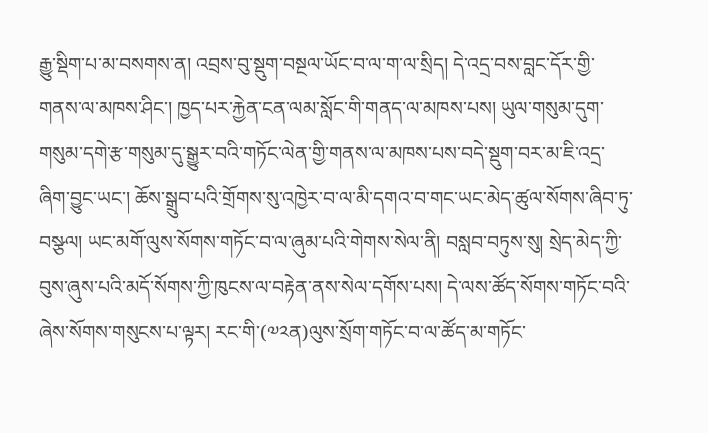རྒྱུ་སྡིག་པ་མ་བསགས་ན། འབྲས་བུ་སྡུག་བསྔལ་ཡོང་བ་ལ་ག་ལ་སྲིད། དེ་འདྲ་བས་བླང་དོར་གྱི་གནས་ལ་མཁས་ཤིང་། ཁྱད་པར་རྐྱེན་ངན་ལམ་སློང་གི་གནད་ལ་མཁས་པས། ཡུལ་གསུམ་དུག་གསུམ་དགེ་རྩ་གསུམ་དུ་སྒྱུར་བའི་གཏོང་ལེན་གྱི་གནས་ལ་མཁས་པས་བདེ་སྡུག་བར་མ་ཇི་འདྲ་ཞིག་བྱུང་ཡང་། ཆོས་སྒྲུབ་པའི་གྲོགས་སུ་འཁྱེར་བ་ལ་མི་དགའ་བ་གང་ཡང་མེད་ཚུལ་སོགས་ཞིབ་ཏུ་བསྩལ། ཡང་མགོ་ལུས་སོགས་གཏོང་བ་ལ་ཞུམ་པའི་གེགས་སེལ་ནི། བསླབ་བཏུས་སུ། སྲེད་མེད་ཀྱི་བུས་ཞུས་པའི་མདོ་སོགས་ཀྱི་ཁུངས་ལ་བརྟེན་ནས་སེལ་དགོས་པས། དེ་ལས་ཚོད་སོགས་གཏོང་བའི་ཞེས་སོགས་གསུངས་པ་ལྟར། རང་གི་(༧༢ན)ལུས་སྲོག་གཏོང་བ་ལ་ཚོད་མ་གཏོང་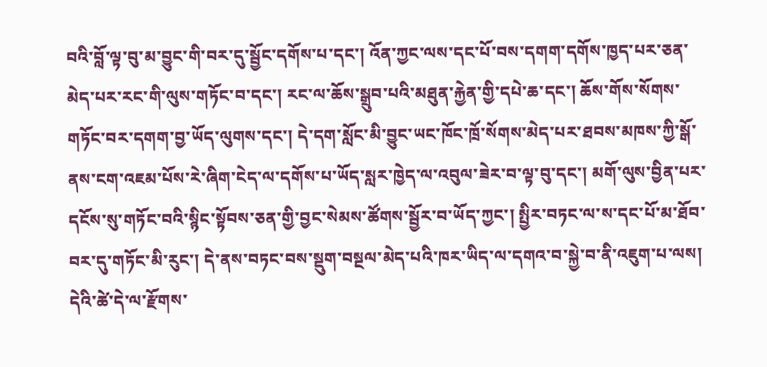བའི་བློ་ལྟ་བུ་མ་བྱུང་གི་བར་དུ་སྦྱོང་དགོས་པ་དང་། འོན་ཀྱང་ལས་དང་པོ་བས་དགག་དགོས་ཁྱད་པར་ཅན་མེད་པར་རང་གི་ལུས་གཏོང་བ་དང་། རང་ལ་ཆོས་སྒྲུབ་པའི་མཐུན་རྐྱེན་གྱི་དཔེ་ཆ་དང་། ཆོས་གོས་སོགས་གཏོང་བར་དགག་བྱ་ཡོད་ལུགས་དང་། དེ་དག་སློང་མི་བྱུང་ཡང་ཁོང་ཁྲོ་སོགས་མེད་པར་ཐབས་མཁས་ཀྱི་སྒོ་ནས་ངག་འཇམ་པོས་རེ་ཞིག་ངེད་ལ་དགོས་པ་ཡོད་སླར་ཁྱེད་ལ་འབུལ་ཟེར་བ་ལྟ་བུ་དང་། མགོ་ལུས་བྱིན་པར་དངོས་སུ་གཏོང་བའི་སྙིང་སྟོབས་ཅན་གྱི་བྱང་སེམས་ཚོགས་སྦྱོར་བ་ཡོད་ཀྱང་། སྤྱིར་བཏང་ལ་ས་དང་པོ་མ་ཐོབ་བར་དུ་གཏོང་མི་རུང་། དེ་ནས་བཏང་བས་སྡུག་བསྔལ་མེད་པའི་ཁར་ཡིད་ལ་དགའ་བ་སྐྱེ་བ་ནི་འཇུག་པ་ལས། དེའི་ཚེ་དེ་ལ་རྫོགས་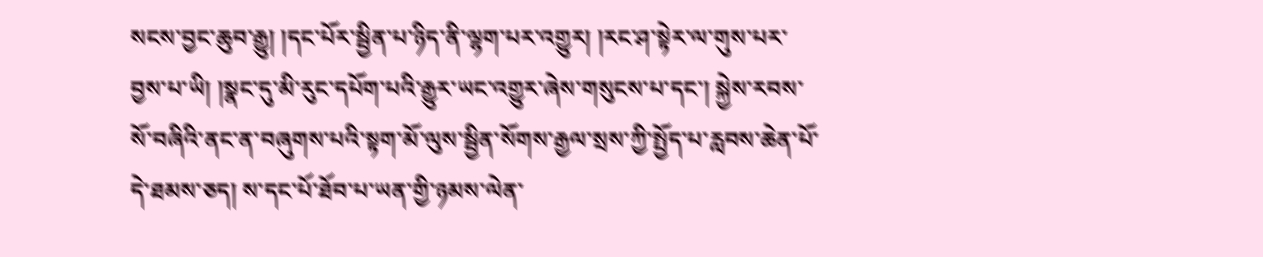སངས་བྱང་ཆུབ་རྒྱུ། །དང་པོར་སྦྱིན་པ་ཉིད་ནི་ལྷག་པར་འགྱུར། །རང་ཤ་སྟེར་ལ་གུས་པར་བྱས་པ་ཡི། །སྣང་དུ་མི་རུང་དཔོག་པའི་རྒྱུར་ཡང་འགྱུར་ཞེས་གསུངས་པ་དང་། སྐྱེས་རབས་སོ་བཞིའི་ནང་ན་བཞུགས་པའི་སྟག་མོ་ལུས་སྦྱིན་སོགས་རྒྱལ་སྲས་ཀྱི་སྤྱོད་པ་རླབས་ཆེན་པོ་དེ་ཐམས་ཅད། ས་དང་པོ་ཐོབ་པ་ཡན་གྱི་ཉམས་ལེན་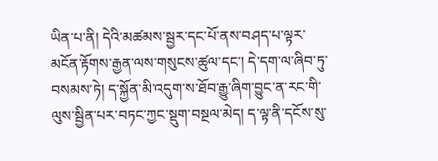ཡིན་པ་ནི། དེའི་མཚམས་སྦྱར་དང་པོ་ནས་བཤད་པ་ལྟར་མངོན་རྟོགས་རྒྱན་ལས་གསུངས་ཚུལ་དང་། དེ་དག་ལ་ཞིབ་ཏུ་བསམས་ཏེ། ད་སྐྱོན་མི་འདུག་ས་ཐོབ་རྒྱུ་ཞིག་བྱུང་ན་རང་གི་ལུས་སྦྱིན་པར་བཏང་ཀྱང་སྡུག་བསྔལ་མེད། ད་ལྟ་ནི་དངོས་སུ་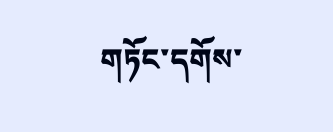གཏོང་དགོས་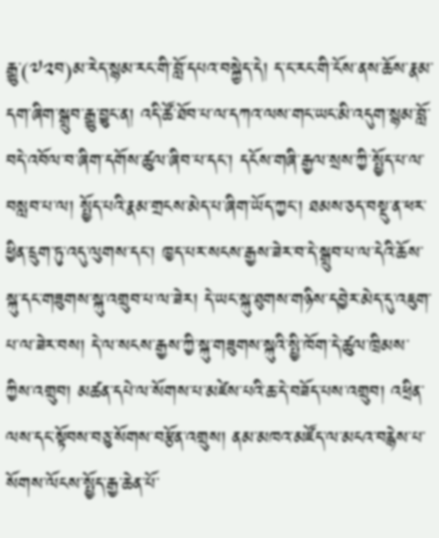རྒྱུ་(༧༢བ)མ་རེད་སྙམ་རང་གི་བློ་དཔའ་བསྐྱེད་དེ། ད་ང་རང་གི་ངོས་ནས་ཆོས་རྣམ་དག་ཞིག་སྒྲུབ་རྒྱུ་བྱུང་ན། འདི་ཚོ་ཐོབ་པ་ལ་དཀའ་ལས་གང་ཡང་མི་འདུག་སྙམ་བློ་བདེ་འབོལ་བ་ཞིག་དགོས་ཚུལ་ཞིབ་པ་དང་། དངོས་གཞི་རྒྱལ་སྲས་ཀྱི་སྤྱོད་པ་ལ་བསླབ་པ་ལ། སྤྱོད་པའི་རྣམ་གྲངས་མེད་པ་ཞིག་ཡོད་ཀྱང་། ཐམས་ཅད་བསྡུ་ན་ཕར་ཕྱིན་དྲུག་ཏུ་འདུ་ལུགས་དང་། ཁྱད་པར་སངས་རྒྱས་ཟེར་བ་དེ་སྒྲུབ་པ་ལ་དེའི་ཆོས་སྐུ་དང་གཟུགས་སྐུ་འགྲུབ་པ་ལ་ཟེར། དེ་ཡང་སྐུ་ཐུགས་གཉིས་དབྱེར་མེད་དུ་འཇུག་པ་ལ་ཟེར་བས། དེ་ལ་སངས་རྒྱས་ཀྱི་སྐུ་གཟུགས་སྐུའི་སྤྱི་ཁོག་དེ་ཚུལ་ཁྲིམས་ཀྱིས་འགྲུབ། མཚན་དཔེ་ལ་སོགས་པ་མཛེས་པའི་ཆ་དེ་བཟོད་པས་འགྲུབ། འཕྲིན་ལས་དང་སྟོབས་བཅུ་སོགས་བརྩོན་འགྲུས། ནམ་མཁའ་མཛོད་ལ་མངའ་བརྙེས་པ་སོགས་ལོངས་སྤྱོད་རྒྱ་ཆེན་པོ་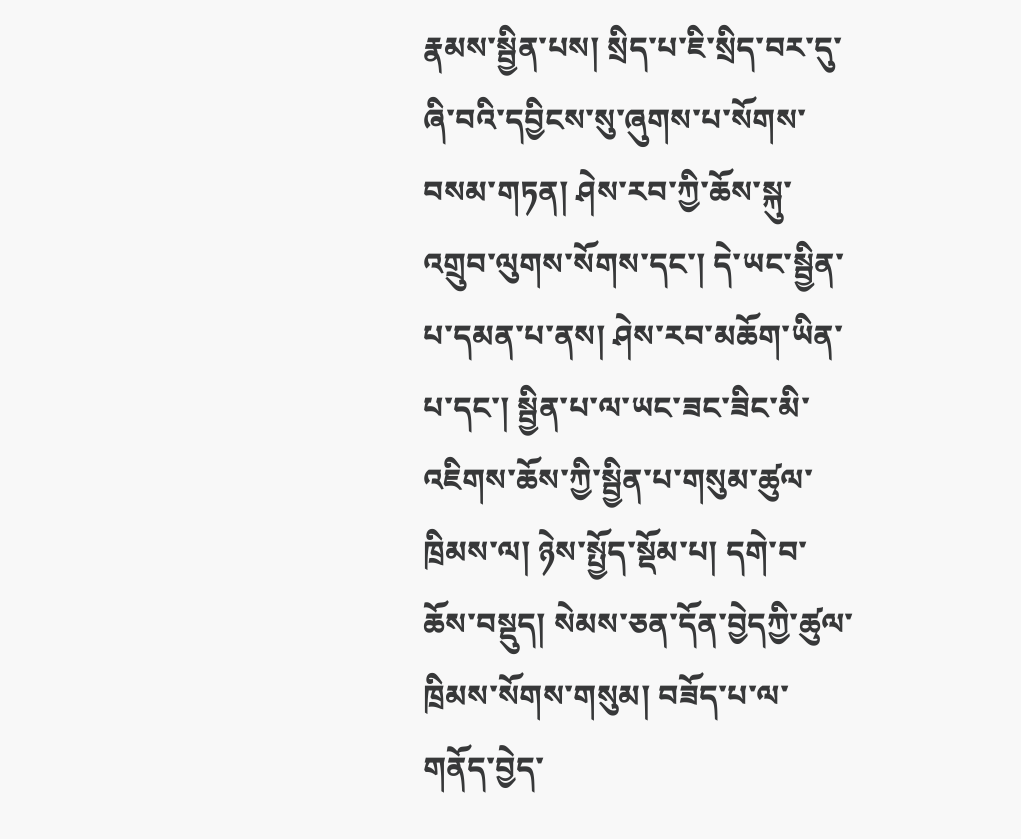རྣམས་སྦྱིན་པས། སྲིད་པ་ཇི་སྲིད་བར་དུ་ཞི་བའི་དབྱིངས་སུ་ཞུགས་པ་སོགས་བསམ་གཏན། ཤེས་རབ་ཀྱི་ཆོས་སྐུ་འགྲུབ་ལུགས་སོགས་དང་། དེ་ཡང་སྦྱིན་པ་དམན་པ་ནས། ཤེས་རབ་མཆོག་ཡིན་པ་དང་། སྦྱིན་པ་ལ་ཡང་ཟང་ཟིང་མི་འཇིགས་ཆོས་ཀྱི་སྦྱིན་པ་གསུམ་ཚུལ་ཁྲིམས་ལ། ཉེས་སྤྱོད་སྡོམ་པ། དགེ་བ་ཆོས་བསྡུད། སེམས་ཅན་དོན་བྱེདཀྱི་ཚུལ་ཁྲིམས་སོགས་གསུམ། བཟོད་པ་ལ་གནོད་བྱེད་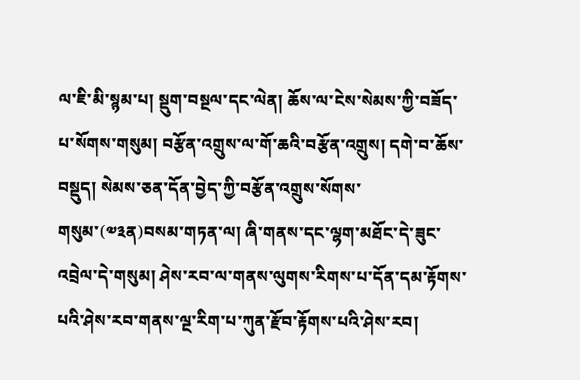ལ་ཇི་མི་སྙམ་པ། སྡུག་བསྔལ་དང་ལེན། ཆོས་ལ་ངེས་སེམས་ཀྱི་བཟོད་པ་སོགས་གསུམ། བརྩོན་འགྲུས་ལ་གོ་ཆའི་བརྩོན་འགྲུས། དགེ་བ་ཆོས་བསྡུད། སེམས་ཅན་དོན་བྱེད་ཀྱི་བརྩོན་འགྲུས་སོགས་གསུམ་(༧༣ན)བསམ་གཏན་ལ། ཞི་གནས་དང་ལྷག་མཐོང་དེ་ཟུང་འབྲེལ་དེ་གསུམ། ཤེས་རབ་ལ་གནས་ལུགས་རིགས་པ་དོན་དམ་རྟོགས་པའི་ཤེས་རབ་གནས་ལྔ་རིག་པ་ཀུན་རྫོབ་རྟོགས་པའི་ཤེས་རབ།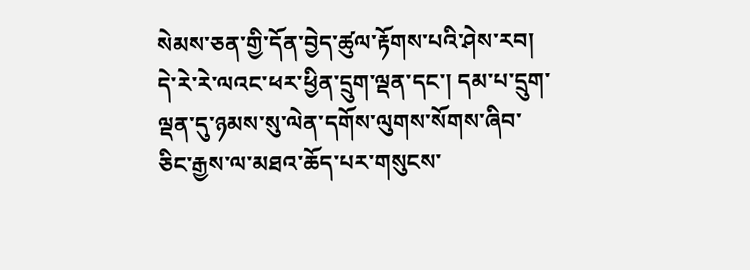སེམས་ཅན་གྱི་དོན་བྱེད་ཚུལ་རྟོགས་པའི་ཤེས་རབ། དེ་རེ་རེ་ལའང་ཕར་ཕྱིན་དྲུག་ལྡན་དང་། དམ་པ་དྲུག་ལྡན་དུ་ཉམས་སུ་ལེན་དགོས་ལུགས་སོགས་ཞིབ་ཅིང་རྒྱས་ལ་མཐའ་ཆོད་པར་གསུངས་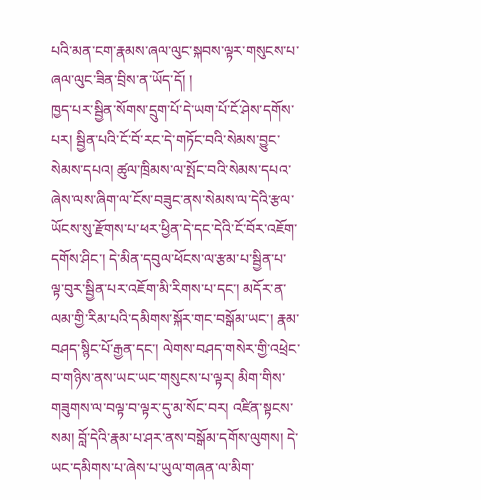པའི་མན་ངག་རྣམས་ཞལ་ལུང་སྐབས་ལྟར་གསུངས་པ་ཞལ་ལུང་ཟིན་བྲིས་ན་ཡོད་དོ། །
ཁྱད་པར་སྦྱིན་སོགས་དྲུག་པོ་དེ་ཡག་པོ་ངོ་ཤེས་དགོས་པར། སྦྱིན་པའི་ངོ་བོ་རང་དེ་གཏོང་བའི་སེམས་བྱུང་སེམས་དཔའ། ཚུལ་ཁྲིམས་ལ་སྤོང་བའི་སེམས་དཔའ་ཞེས་ལས་ཞིག་ལ་ངོས་བཟུང་ནས་སེམས་ལ་དེའི་རྩལ་ཡོངས་སུ་རྫོགས་པ་ཕར་ཕྱིན་དེ་དང་དེའི་ངོ་བོར་འཇོག་དགོས་ཤིང་། དེ་མིན་དབུལ་ཕོངས་ལ་རྩམ་པ་སྦྱིན་པ་ལྟ་བུར་སྦྱིན་པར་འཇོག་མི་རིགས་པ་དང་། མདོར་ན་ལམ་གྱི་རིམ་པའི་དམིགས་སྐོར་གང་བསྒོམ་ཡང་། རྣམ་བཤད་སྙིང་པོ་རྒྱན་དང་། ལེགས་བཤད་གསེར་གྱི་འཕྲེང་བ་གཉིས་ནས་ཡང་ཡང་གསུངས་པ་ལྟར། མིག་གིས་གཟུགས་ལ་བལྟ་བ་ལྟར་དུ་མ་སོང་བར། འཛིན་སྟངས་སམ། བློ་དེའི་རྣམ་པ་ཤར་ནས་བསྒོམ་དགོས་ལུགས། དེ་ཡང་དམིགས་པ་ཞེས་པ་ཡུལ་གཞན་ལ་མིག་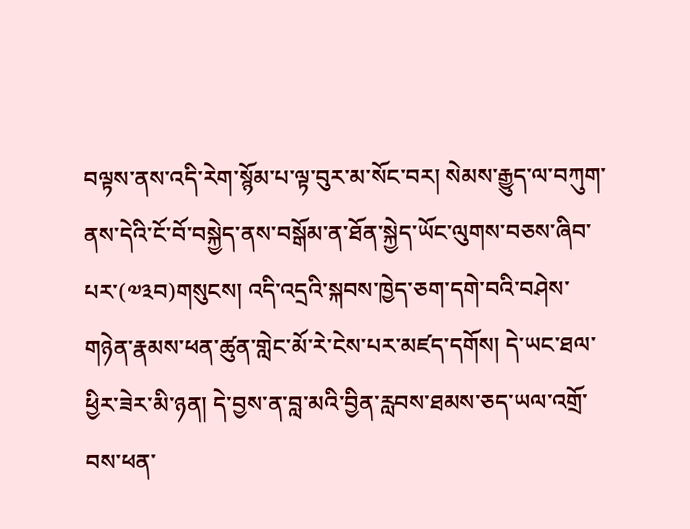བལྟས་ནས་འདི་རེག་སྙོམ་པ་ལྟ་བུར་མ་སོང་བར། སེམས་རྒྱུད་ལ་བཀུག་ནས་དེའི་ངོ་བོ་བསྐྱེད་ནས་བསྒོམ་ན་ཐོན་སྐྱེད་ཡོང་ལུགས་བཅས་ཞིབ་པར་(༧༣བ)གསུངས། འདི་འདྲའི་སྐབས་ཁྱེད་ཅག་དགེ་བའི་བཤེས་གཉེན་རྣམས་ཕན་ཚུན་གླེང་མོ་རེ་ངེས་པར་མཛད་དགོས། དེ་ཡང་ཐལ་ཕྱིར་ཟེར་མི་ཉན། དེ་བྱས་ན་བླ་མའི་བྱིན་རླབས་ཐམས་ཅད་ཡལ་འགྲོ་བས་ཕན་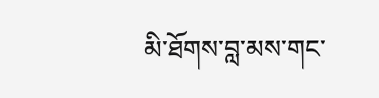མི་ཐོགས་བླ་མས་གང་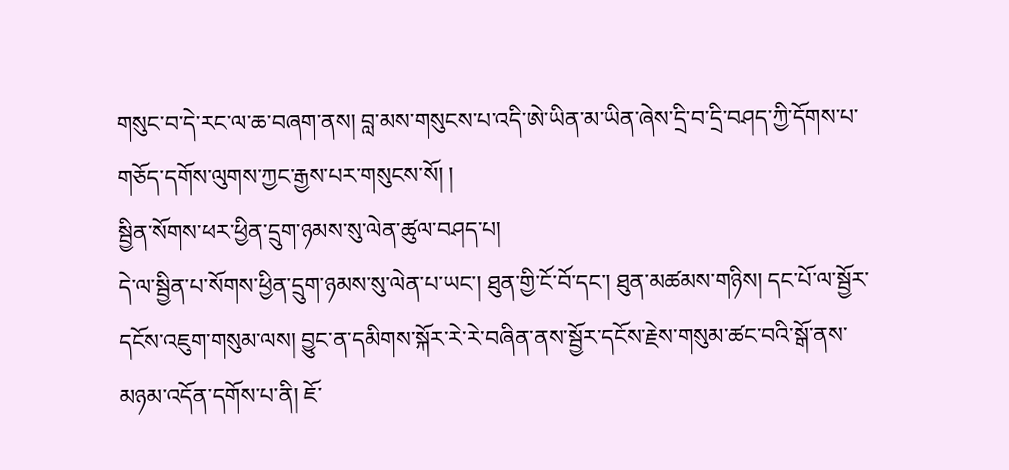གསུང་བ་དེ་རང་ལ་ཆ་བཞག་ནས། བླ་མས་གསུངས་པ་འདི་ཨེ་ཡིན་མ་ཡིན་ཞེས་དྲི་བ་དྲི་བཤད་ཀྱི་དོགས་པ་གཅོད་དགོས་ལུགས་ཀྱང་རྒྱས་པར་གསུངས་སོ། །
སྦྱིན་སོགས་ཕར་ཕྱིན་དྲུག་ཉམས་སུ་ལེན་ཚུལ་བཤད་པ།
དེ་ལ་སྦྱིན་པ་སོགས་ཕྱིན་དྲུག་ཉམས་སུ་ལེན་པ་ཡང་། ཐུན་གྱི་ངོ་བོ་དང་། ཐུན་མཚམས་གཉིས། དང་པོ་ལ་སྦྱོར་དངོས་འཇུག་གསུམ་ལས། བྱུང་ན་དམིགས་སྐོར་རེ་རེ་བཞིན་ནས་སྦྱོར་དངོས་རྗེས་གསུམ་ཚང་བའི་སྒོ་ནས་མཉམ་འདོན་དགོས་པ་ནི། ཇོ་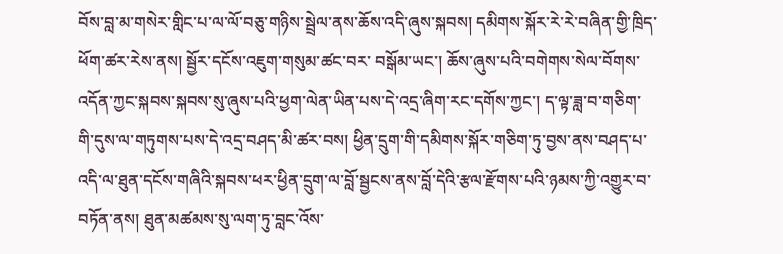བོས་བླ་མ་གསེར་གླིང་པ་ལ་ལོ་བཅུ་གཉིས་སྦྲེལ་ནས་ཆོས་འདི་ཞུས་སྐབས། དམིགས་སྐོར་རེ་རེ་བཞིན་གྱི་ཁྲིད་ཕོག་ཚར་རེས་ནས། སྦྱོར་དངོས་འཇུག་གསུམ་ཚང་བར་ བསྒོམ་ཡང་། ཆོས་ཞུས་པའི་བགེགས་སེལ་བོགས་འདོན་ཀྱང་སྐབས་སྐབས་སུ་ཞུས་པའི་ཕྱག་ལེན་ཡིན་པས་དེ་འདྲ་ཞིག་རང་དགོས་ཀྱང་། ད་ལྟ་ཟླ་བ་གཅིག་གི་དུས་ལ་གཏུགས་པས་དེ་འདྲ་བཤད་མི་ཚར་བས། ཕྱིན་དྲུག་གི་དམིགས་སྐོར་གཅིག་ཏུ་བྱས་ནས་བཤད་པ་འདི་ལ་ཐུན་དངོས་གཞིའི་སྐབས་ཕར་ཕྱིན་དྲུག་ལ་བློ་སྦྱངས་ནས་བློ་དེའི་རྩལ་རྫོགས་པའི་ཉམས་ཀྱི་འགྱུར་བ་བཏོན་ནས། ཐུན་མཚམས་སུ་ལག་ཏུ་བླང་འོས་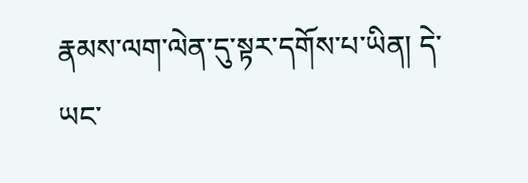རྣམས་ལག་ལེན་དུ་སྟར་དགོས་པ་ཡིན། དེ་ཡང་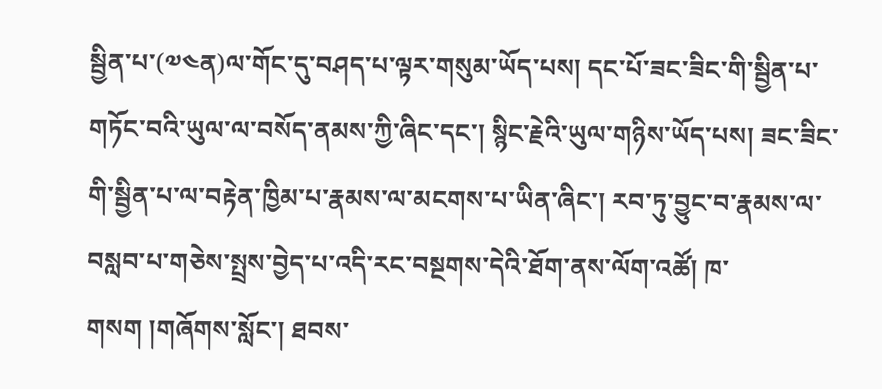སྦྱིན་པ་(༧༤ན)ལ་གོང་དུ་བཤད་པ་ལྟར་གསུམ་ཡོད་པས། དང་པོ་ཟང་ཟིང་གི་སྦྱིན་པ་གཏོང་བའི་ཡུལ་ལ་བསོད་ནམས་ཀྱི་ཞིང་དང་། སྙིང་རྗེའི་ཡུལ་གཉིས་ཡོད་པས། ཟང་ཟིང་གི་སྦྱིན་པ་ལ་བརྟེན་ཁྱིམ་པ་རྣམས་ལ་མངགས་པ་ཡིན་ཞིང་། རབ་ཏུ་བྱུང་བ་རྣམས་ལ་བསླབ་པ་གཅེས་སྤྲས་བྱེད་པ་འདི་རང་བསྔགས་དེའི་ཐོག་ནས་ལོག་འཚོ། ཁ་གསག །གཞོགས་སློང་། ཐབས་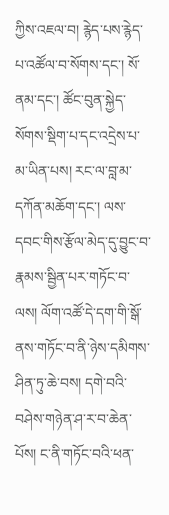ཀྱིས་འཇལ་བ། རྙེད་པས་རྙེད་པ་འཚོལ་བ་སོགས་དང་། སོ་ནམ་དང་། ཚོང་བུན་སྐྱེད་སོགས་སྡིག་པ་དང་འདྲེས་པ་མ་ཡིན་པས། རང་ལ་བླ་མ་དཀོན་མཆོག་དང་། ལས་དབང་གིས་རྩོལ་མེད་དུ་བྱུང་བ་རྣམས་སྦྱིན་པར་གཏོང་བ་ལས། ལོག་འཚོ་དེ་དག་གི་སྒོ་ནས་གཏོང་བ་ནི་ཉེས་དམིགས་ཤིན་ཏུ་ཆེ་བས། དགེ་བའི་བཤེས་གཉེན་ཤ་ར་བ་ཆེན་པོས། ང་ནི་གཏོང་བའི་ཕན་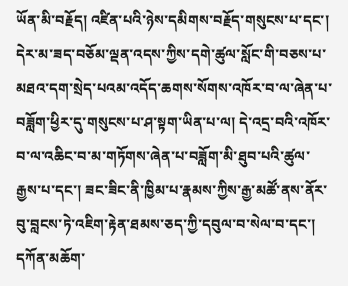ཡོན་མི་བརྗོད། འཛིན་པའི་ཉེས་དམིགས་བརྗོད་གསུངས་པ་དང་། དེར་མ་ཟད་བཅོམ་ལྡན་འདས་ཀྱིས་དགེ་ཚུལ་སློང་གི་བཅས་པ་མཐའ་དག་སྲེད་པའམ་འདོད་ཆགས་སོགས་འཁོར་བ་ལ་ཞེན་པ་བཟློག་ཕྱིར་དུ་གསུངས་པ་ཤ་སྟག་ཡིན་པ་ལ། དེ་འདྲ་བའི་འཁོར་བ་ལ་འཆིང་བ་མ་གཏོགས་ཞེན་པ་བཟློག་མི་ཐུབ་པའི་ཚུལ་རྒྱས་པ་དང་། ཟང་ཟིང་ནི་ཁྱིམ་པ་རྣམས་ཀྱིས་རྒྱ་མཚོ་ནས་ནོར་བུ་བླངས་ཏེ་འཇིག་རྟེན་ཐམས་ཅད་ཀྱི་དབུལ་བ་སེལ་བ་དང་། དཀོན་མཆོག་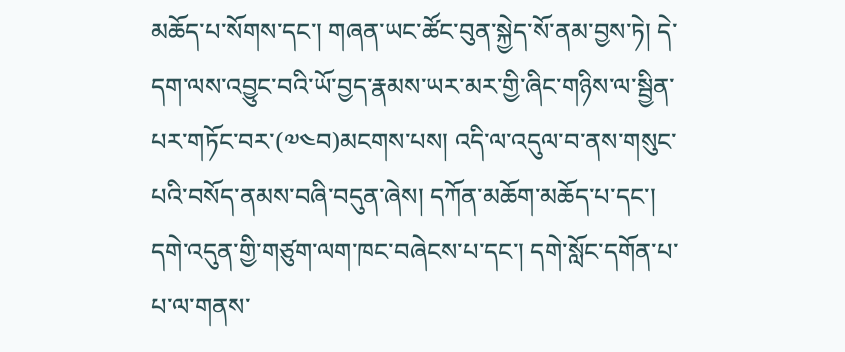མཆོད་པ་སོགས་དང་། གཞན་ཡང་ཚོང་བུན་སྐྱེད་སོ་ནམ་བྱས་ཏེ། དེ་དག་ལས་འབྱུང་བའི་ཡོ་བྱད་རྣམས་ཡར་མར་གྱི་ཞིང་གཉིས་ལ་སྦྱིན་པར་གཏོང་བར་(༧༤བ)མངགས་པས། འདི་ལ་འདུལ་བ་ནས་གསུང་པའི་བསོད་ནམས་བཞི་བདུན་ཞེས། དཀོན་མཆོག་མཆོད་པ་དང་། དགེ་འདུན་གྱི་གཙུག་ལག་ཁང་བཞེངས་པ་དང་། དགེ་སློང་དགོན་པ་པ་ལ་གནས་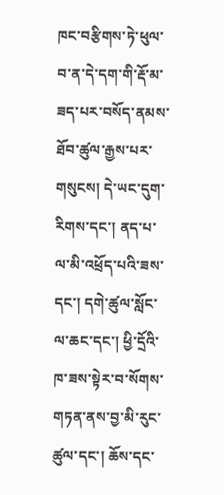ཁང་བརྩིགས་ཏེ་ཕུལ་བ་ན་དེ་དག་གི་རྡོ་མ་ཟད་པར་བསོད་ནམས་ཐོབ་ཚུལ་རྒྱས་པར་གསུངས། དེ་ཡང་དུག་རིགས་དང་། ནད་པ་ལ་མི་འཕྲོད་པའི་ཟས་དང་། དགེ་ཚུལ་སློང་ལ་ཆང་དང་། ཕྱི་དྲོའི་ཁ་ཟས་སྟེར་བ་སོགས་གཏན་ནས་བྱ་མི་རུང་ཚུལ་དང་། ཆོས་དང་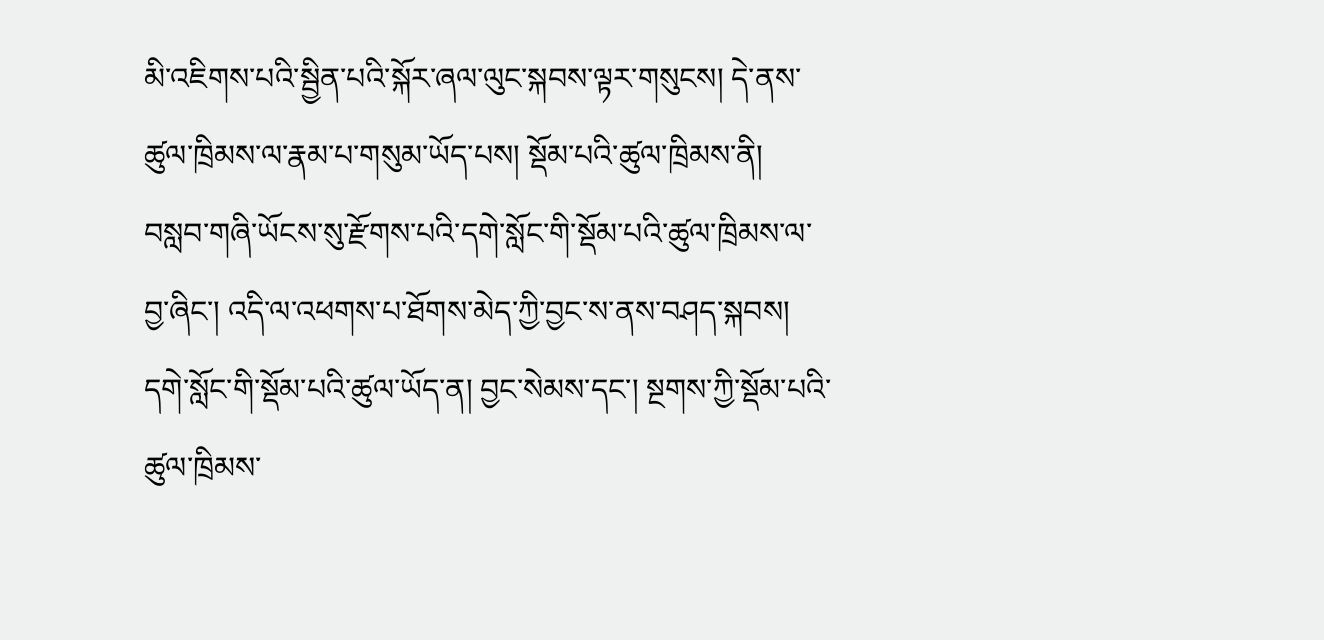མི་འཇིགས་པའི་སྦྱིན་པའི་སྐོར་ཞལ་ལུང་སྐབས་ལྟར་གསུངས། དེ་ནས་ཚུལ་ཁྲིམས་ལ་རྣམ་པ་གསུམ་ཡོད་པས། སྡོམ་པའི་ཚུལ་ཁྲིམས་ནི། བསླབ་གཞི་ཡོངས་སུ་རྫོགས་པའི་དགེ་སློང་གི་སྡོམ་པའི་ཚུལ་ཁྲིམས་ལ་བྱ་ཞིང་། འདི་ལ་འཕགས་པ་ཐོགས་མེད་ཀྱི་བྱང་ས་ནས་བཤད་སྐབས། དགེ་སློང་གི་སྡོམ་པའི་ཚུལ་ཡོད་ན། བྱང་སེམས་དང་། སྔགས་ཀྱི་སྡོམ་པའི་ཚུལ་ཁྲིམས་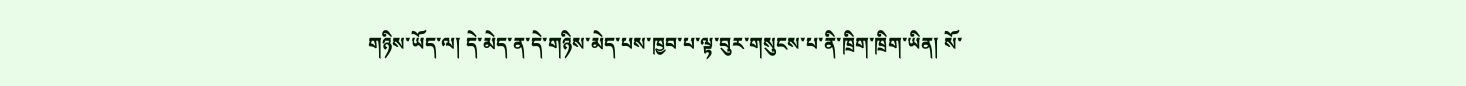གཉིས་ཡོད་ལ། དེ་མེད་ན་དེ་གཉིས་མེད་པས་ཁྱབ་པ་ལྟ་བུར་གསུངས་པ་ནི་ཁྲིག་ཁྲིག་ཡིན། སོ་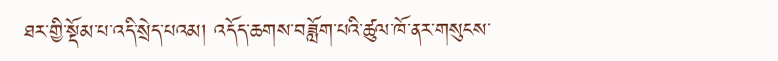ཐར་གྱི་སྡོམ་པ་འདི་སྲེད་པའམ། འདོད་ཆགས་བཟློག་པའི་ཚུལ་ཁོ་ནར་གསུངས་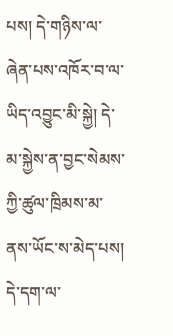པས། དེ་གཉིས་ལ་ཞེན་པས་འཁོར་བ་ལ་ཡིད་འབྱུང་མི་སྐྱེ། དེ་མ་སྐྱེས་ན་བྱང་སེམས་ཀྱི་ཚུལ་ཁྲིམས་མ་ནས་ཡོང་ས་མེད་པས། དེ་དག་ལ་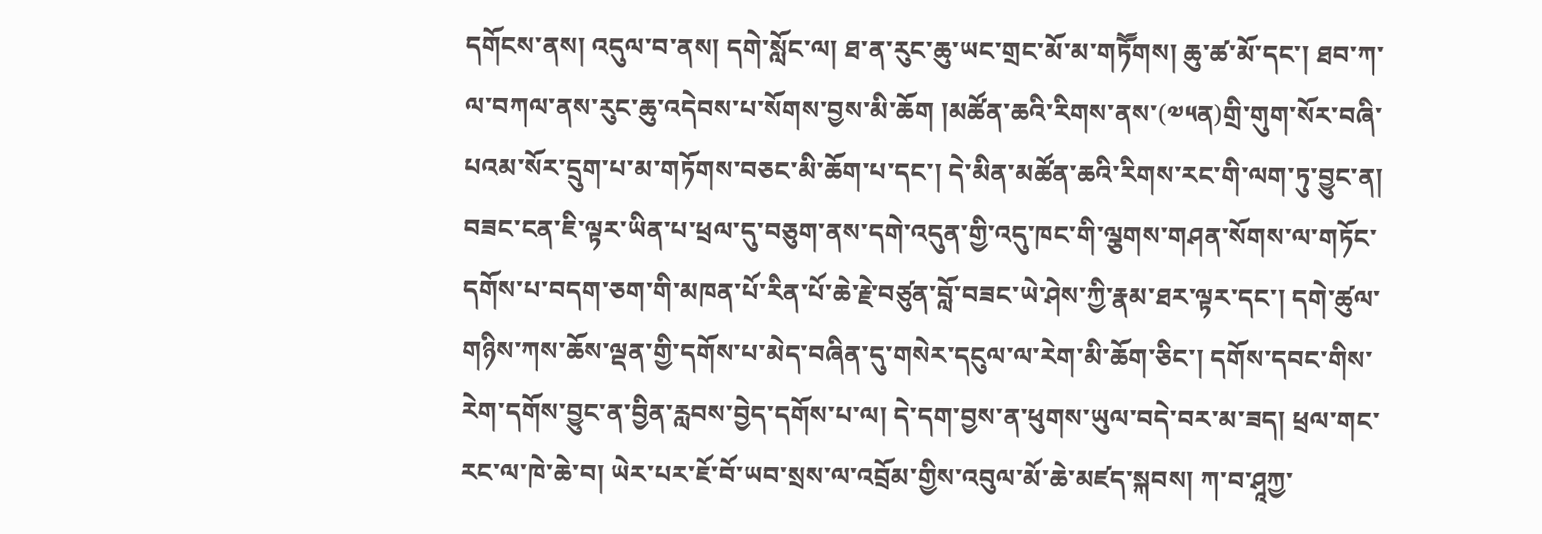དགོངས་ནས། འདུལ་བ་ནས། དགེ་སློང་ལ། ཐ་ན་རུང་ཆུ་ཡང་གྲང་མོ་མ་གཏཽགས། ཆུ་ཚ་མོ་དང་། ཐབ་ཀ་ལ་བཀལ་ནས་རུང་ཆུ་འདེབས་པ་སོགས་བྱས་མི་ཆོག །མཚོན་ཆའི་རིགས་ནས་(༧༥ན)གྲི་གུག་སོར་བཞི་པའམ་སོར་དྲུག་པ་མ་གཏོགས་བཅང་མི་ཆོག་པ་དང་། དེ་མིན་མཚོན་ཆའི་རིགས་རང་གི་ལག་ཏུ་བྱུང་ན། བཟང་ངན་ཇི་ལྟར་ཡིན་པ་ཕྲལ་དུ་བཅུག་ནས་དགེ་འདུན་གྱི་འདུ་ཁང་གི་ལྕགས་གཤན་སོགས་ལ་གཏོང་དགོས་པ་བདག་ཅག་གི་མཁན་པོ་རིན་པོ་ཆེ་རྗེ་བཙུན་བློ་བཟང་ཡེ་ཤེས་ཀྱི་རྣམ་ཐར་ལྟར་དང་། དགེ་ཚུལ་གཉིས་ཀས་ཆོས་ལྡན་གྱི་དགོས་པ་མེད་བཞིན་དུ་གསེར་དངུལ་ལ་རེག་མི་ཆོག་ཅིང་། དགོས་དབང་གིས་རེག་དགོས་བྱུང་ན་བྱིན་རླབས་བྱེད་དགོས་པ་ལ། དེ་དག་བྱས་ན་ཕུགས་ཡུལ་བདེ་བར་མ་ཟད། ཕྲལ་གང་རང་ལ་ཁེ་ཆེ་བ། ཡེར་པར་ཇོ་བོ་ཡབ་སྲས་ལ་འབྲོམ་གྱིས་འབུལ་མོ་ཆེ་མཛད་སྐབས། ཀ་བ་ཤཱཀྱ་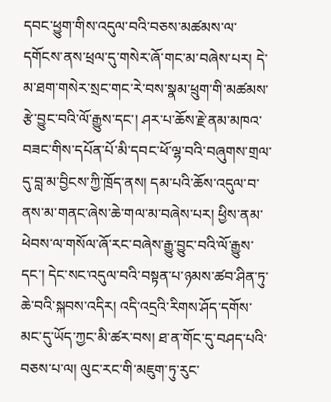དབང་ཕྱུག་གིས་འདུལ་བའི་བཅས་མཚམས་ལ་དགོངས་ནས་ཕྲལ་དུ་གསེར་ཞོ་གང་མ་བཞེས་པར། དེ་མ་ཐག་གསེར་སྲང་གང་རེ་བས་སྣམ་ཕྲུག་གི་མཚམས་རྩེ་བྱུང་བའི་ལོ་རྒྱུས་དང་། ཤར་པ་ཆོས་རྗེ་ནམ་མཁའ་བཟང་གིས་དཔོན་པོ་མི་དབང་ཕོ་ལྷ་བའི་བཞུགས་གྲལ་དུ་བླ་མ་བྱིངས་ཀྱི་ཁྲོད་ནས། དམ་པའི་ཆོས་འདུལ་བ་ནས་མ་གནང་ཞེས་ཆེ་གལ་མ་བཞེས་པར། ཕྱིས་ནམ་ཕེབས་ལ་གསོལ་ཞོ་རང་བཞེས་རྒྱུ་བྱུང་བའི་ལོ་རྒྱུས་དང་། དེང་སང་འདུལ་བའི་བསྟན་པ་ཉམས་ཚབ་ཤིན་ཏུ་ཆེ་བའི་སྐབས་འདིར། འདི་འདྲའི་རིགས་ཤོད་དགོས་མང་དུ་ཡོད་ཀྱང་མི་ཚར་བས། ཐ་ན་གོང་དུ་བཤད་པའི་བཅས་པ་ལ། ལུང་རང་གི་མཇུག་ཏུ་རུང་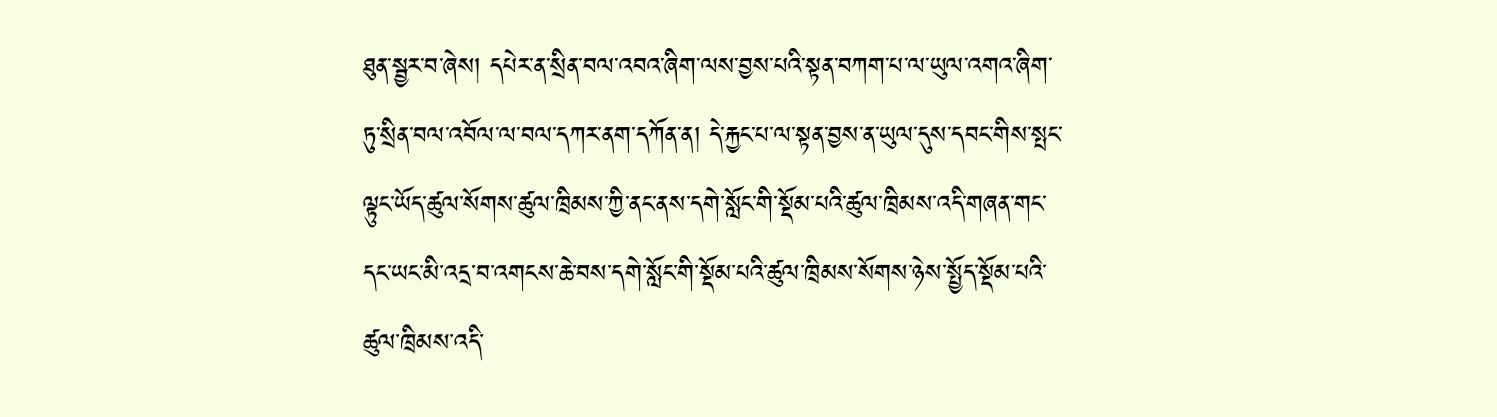ཐུན་སྦྱར་བ་ཞེས། དཔེར་ན་སྲིན་བལ་འབའ་ཞིག་ལས་བྱས་པའི་སྟན་བཀག་པ་ལ་ཡུལ་འགའ་ཞིག་ཏུ་སྲིན་བལ་འབོལ་ལ་བལ་དཀར་ནག་དཀོན་ན། དེ་རྐྱང་པ་ལ་སྟན་བྱས་ན་ཡུལ་དུས་དབང་གིས་སྤང་ལྟུང་ཡོད་ཚུལ་སོགས་ཚུལ་ཁྲིམས་ཀྱི་ནང་ནས་དགེ་སློང་གི་སྡོམ་པའི་ཚུལ་ཁྲིམས་འདི་གཞན་གང་དང་ཡང་མི་འདྲ་བ་འགངས་ཆེ་བས་དགེ་སློང་གི་སྡོམ་པའི་ཚུལ་ཁྲིམས་སོགས་ཉེས་སྤྱོད་སྡོམ་པའི་ཚུལ་ཁྲིམས་འདི་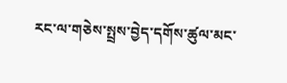རང་ལ་གཅེས་སྤྲས་བྱེད་དགོས་ཚུལ་མང་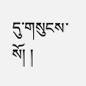དུ་གསུངས་སོ། །